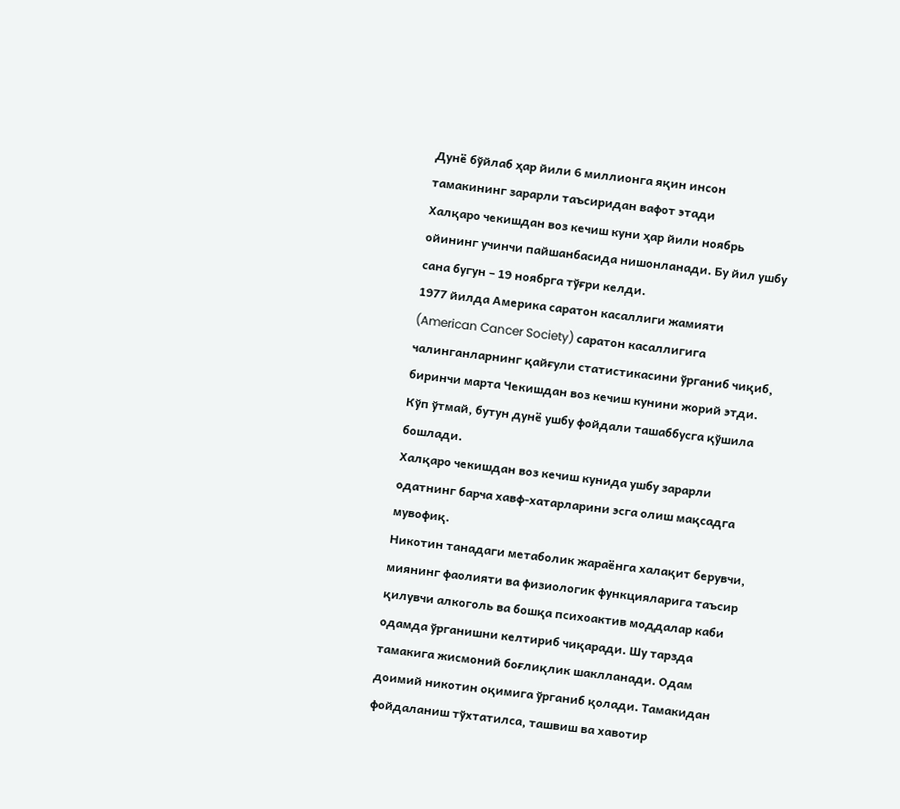Дунё бўйлаб ҳар йили 6 миллионга яқин инсон тамакининг зарарли таъсиридан вафот этади
Халқаро чекишдан воз кечиш куни ҳар йили ноябрь ойининг учинчи пайшанбасида нишонланади. Бу йил ушбу сана бугун – 19 ноябрга тўғри келди.
1977 йилда Aмерика саратон касаллиги жамияти (American Cancer Society) саратон касаллигига чалинганларнинг қайғули статистикасини ўрганиб чиқиб, биринчи марта Чекишдан воз кечиш кунини жорий этди. Кўп ўтмай, бутун дунё ушбу фойдали ташаббусга қўшила бошлади.
Халқаро чекишдан воз кечиш кунида ушбу зарарли одатнинг барча хавф-хатарларини эсга олиш мақсадга мувофиқ.
Никотин танадаги метаболик жараёнга халақит берувчи, миянинг фаолияти ва физиологик функцияларига таъсир қилувчи алкоголь ва бошқа психоактив моддалар каби одамда ўрганишни келтириб чиқаради. Шу тарзда тамакига жисмоний боғлиқлик шаклланади. Одам доимий никотин оқимига ўрганиб қолади. Тамакидан фойдаланиш тўхтатилса, ташвиш ва хавотир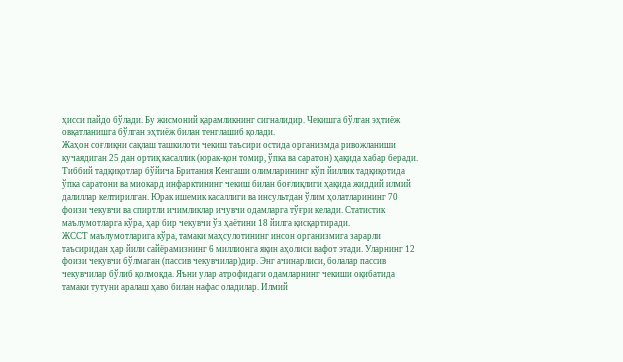ҳисси пайдо бўлади. Бу жисмоний қарамликнинг сигналидир. Чекишга бўлган эҳтиёж овқатланишга бўлган эҳтиёж билан тенглашиб қолади.
Жаҳон соғлиқни сақлаш ташкилоти чекиш таъсири остида организмда ривожланиши кучаядиган 25 дан ортиқ касаллик (юрак-қон томир, ўпка ва саратон) ҳақида хабар беради. Тиббий тадқиқотлар бўйича Британия Кенгаши олимларининг кўп йиллик тадқиқотида ўпка саратони ва миокард инфарктининг чекиш билан боғлиқлиги ҳақида жиддий илмий далиллар келтирилган. Юрак ишемик касаллиги ва инсультдан ўлим ҳолатларининг 70 фоизи чекувчи ва спиртли ичимликлар ичувчи одамларга тўғри келади. Статистик маълумотларга кўра, ҳар бир чекувчи ўз ҳаётини 18 йилга қисқартиради.
ЖССТ маълумотларига кўра, тамаки маҳсулотининг инсон организмига зарарли таъсиридан ҳар йили сайёрамизнинг 6 миллионга яқин аҳолиси вафот этади. Уларнинг 12 фоизи чекувчи бўлмаган (пассив чекувчилар)дир. Энг ачинарлиси, болалар пассив чекувчилар бўлиб қолмоқда. Яъни улар атрофидаги одамларнинг чекиши оқибатида тамаки тутуни аралаш ҳаво билан нафас оладилар. Илмий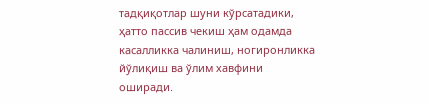тадқиқотлар шуни кўрсатадики, ҳатто пассив чекиш ҳам одамда касалликка чалиниш, ногиронликка йўлиқиш ва ўлим хавфини оширади.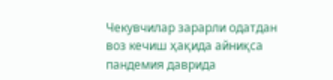Чекувчилар зарарли одатдан воз кечиш ҳақида айниқса пандемия даврида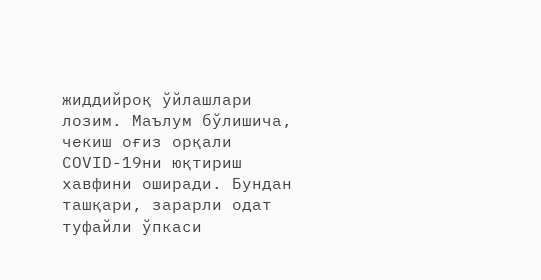жиддийроқ ўйлашлари лозим. Маълум бўлишича, чекиш оғиз орқали COVID-19ни юқтириш хавфини оширади. Бундан ташқари, зарарли одат туфайли ўпкаси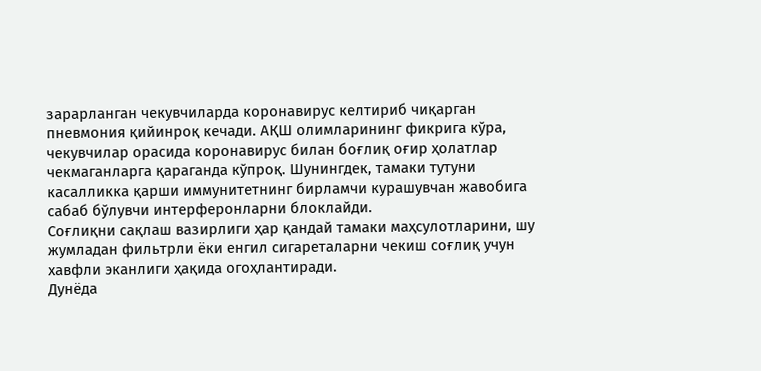зарарланган чекувчиларда коронавирус келтириб чиқарган пневмония қийинроқ кечади. АҚШ олимларининг фикрига кўра, чекувчилар орасида коронавирус билан боғлиқ оғир ҳолатлар чекмаганларга қараганда кўпроқ. Шунингдек, тамаки тутуни касалликка қарши иммунитетнинг бирламчи курашувчан жавобига сабаб бўлувчи интерферонларни блоклайди.
Соғлиқни сақлаш вазирлиги ҳар қандай тамаки маҳсулотларини, шу жумладан фильтрли ёки енгил сигареталарни чекиш соғлиқ учун хавфли эканлиги ҳақида огоҳлантиради.
Дунёда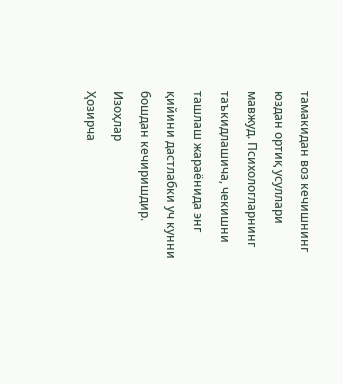тамакидан воз кечишнинг юздан ортиқ усуллари мавжуд. Психологларнинг таъкидлашича, чекишни ташлаш жараёнида энг қийини дастлабки уч кунни бошдан кечиришдир.
Изоҳлар
Ҳозирча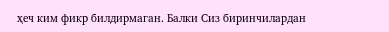ҳеч ким фикр билдирмаган. Балки Сиз биринчилардан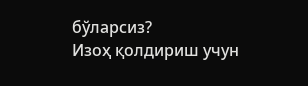бўларсиз?
Изоҳ қолдириш учун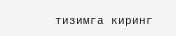тизимга киринг